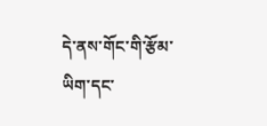དེ་ནས་གོང་གི་རྩོམ་ཡིག་དང་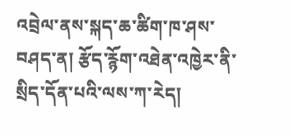འབྲེལ་ནས་སྐད་ཆ་ཚིག་ཁ་ཤས་བཤད་ན། རྩོད་རྙོག་འཐེན་འཁྱེར་ནི་སྲིད་དོན་པའི་ལས་ཀ་རེད།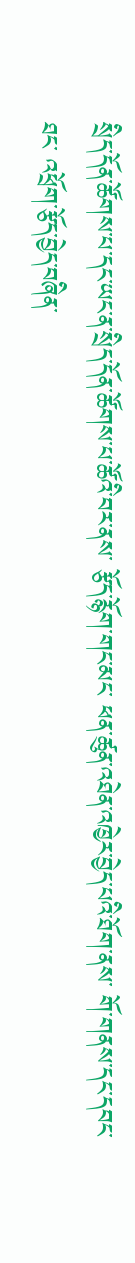སྲིད་དོན་ཚོགས་པ་དང་ཡང་ན་སྲིད་དོན་ཚོགས་པ་ཚོའི་བར་ནས་ རྩོད་རྙོག་གང་མང་ ཕན་ཚུན་འཐེན་འཁྱེར་བྱེད་པའི་ཐོག་ནས་ གོ་གནས་དང་དབང་ཐང་ འཕྲོག་རྩོད་བྱེད་བཞིན་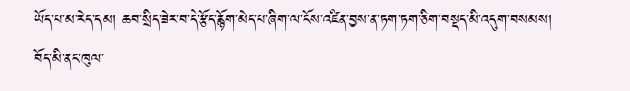ཡོད་པ་མ་རེད་དམ། ཆབ་སྲིད་ཟེར་བ་དེ་རྩོད་རྙོག་མེད་པ་ཞིག་ལ་ངོས་འཛིན་བྱས་ན་ཏག་ཏག་ཅིག་བསྡད་མི་འདུག་བསམས། བོད་མི་ནང་ཁུལ་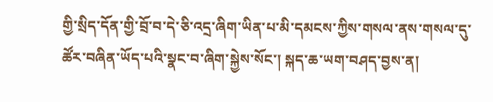གྱི་སྲིད་དོན་གྱི་བྲོ་བ་དེ་ཅི་འདྲ་ཞིག་ཡིན་པ་མི་དམངས་ཀྱིས་གསལ་ནས་གསལ་དུ་ཚོར་བཞིན་ཡོད་པའི་སྣང་བ་ཞིག་སྐྱེས་སོང་། སྐད་ཆ་ཡག་བཤད་བྱས་ན།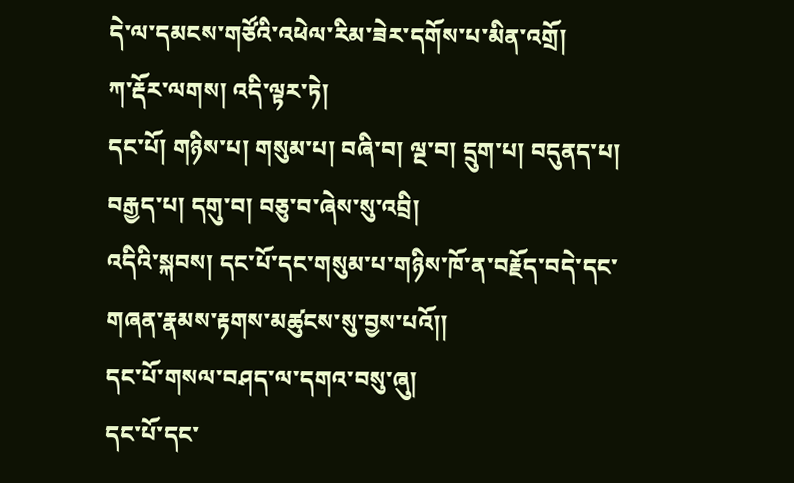དེ་ལ་དམངས་གཙོའི་འཕེལ་རིམ་ཟེར་དགོས་པ་མིན་འགྲོ།
ཀ་རྡོར་ལགས། འདི་ལྟར་ཏེ།
དང་པོ། གཉིས་པ། གསུམ་པ། བཞི་བ། ལྔ་བ། དྲུག་པ། བདུནད་པ། བརྒྱད་པ། དགུ་བ། བཅུ་བ་ཞེས་སུ་འབྲི།
འདིའི་སྐབས། དང་པོ་དང་གསུམ་པ་གཉིས་ཁོ་ན་བརྗོད་བདེ་དང་གཞན་རྣམས་རྟགས་མཚུངས་སུ་བྱས་པའོ།།
དང་པོ་གསལ་བཤད་ལ་དགའ་བསུ་ཞུ།
དང་པོ་དང་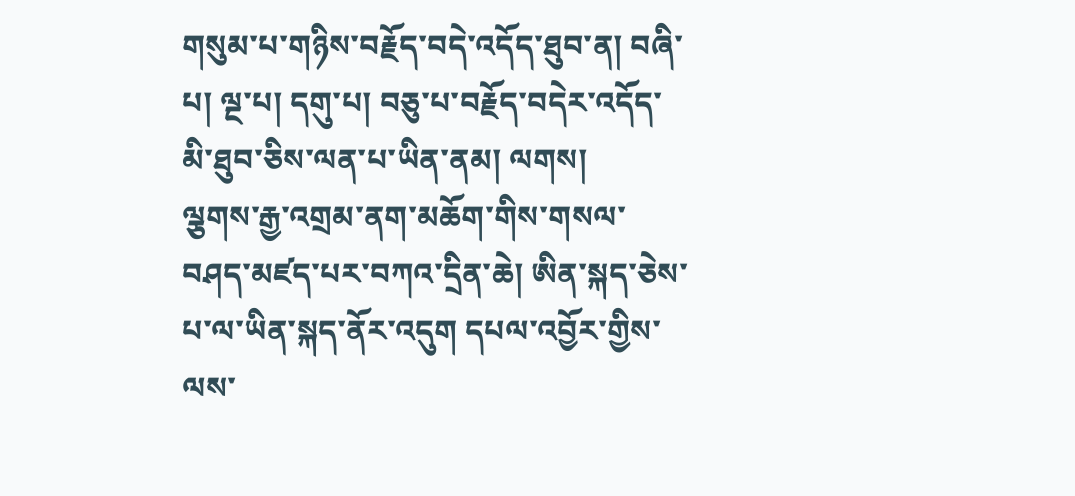གསུམ་པ་གཉིས་བརྗོད་བདེ་འདོད་ཐུབ་ན། བཞི་པ། ལྔ་པ། དགུ་པ། བཅུ་པ་བརྗོད་བདེར་འདོད་མི་ཐུབ་ཅིས་ལན་པ་ཡིན་ནམ། ལགས།
ལྕགས་རྒྱ་འགྲམ་ནག་མཆོག་གིས་གསལ་བཤད་མཛད་པར་བཀའ་དྲིན་ཆེ། ཨིན་སྐད་ཅེས་པ་ལ་ཡིན་སྐད་ནོར་འདུག དཔལ་འབྱོར་གྱིས་ལས་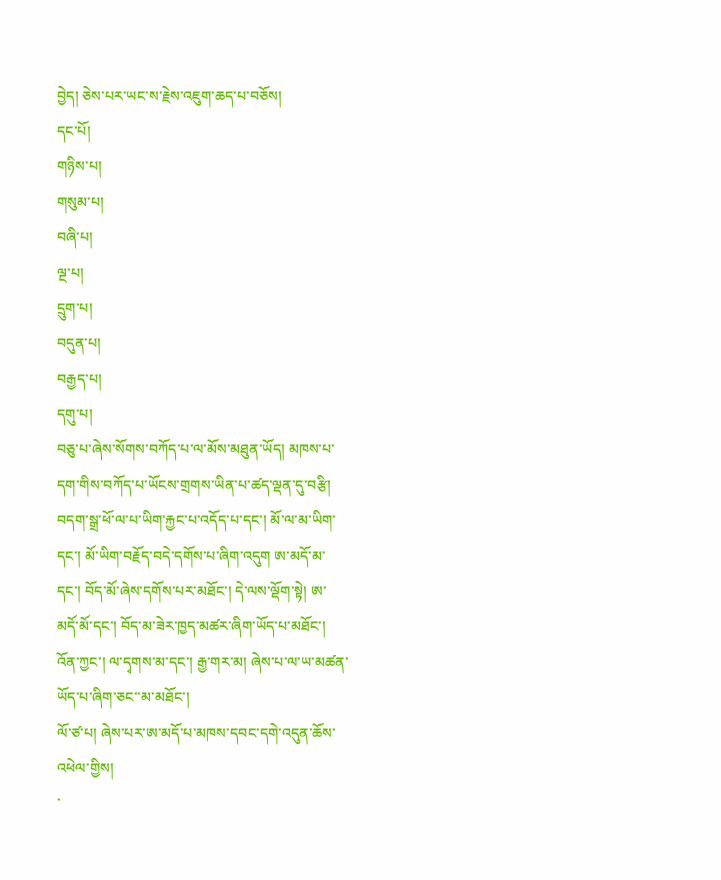བྱེད། ཅེས་པར་ཡང་ས་རྗེས་འཇུག་ཆད་པ་བཅོས།
དང་པོ།
གཉིས་པ།
གསུམ་པ།
བཞི་པ།
ལྔ་པ།
དྲུག་པ།
བདུན་པ།
བརྒྱད་པ།
དགུ་པ།
བཅུ་པ་ཞེས་སོགས་བཀོད་པ་ལ་མོས་མཐུན་ཡོད། མཁས་པ་དག་གིས་བཀོད་པ་ཡོངས་གྲགས་ཡིན་པ་ཚད་ལྡན་དུ་བརྩི། བདག་སྒྲ་ཕོ་ལ་པ་ཡིག་རྐྱང་པ་འདོད་པ་དང་། མོ་ལ་མ་ཡིག་དང་། མོ་ཡིག་བརྗོད་བདེ་དགོས་པ་ཞིག་འདུག ཨ་མདོ་མ་དང་། བོད་མོ་ཞེས་དགོས་པར་མཐོང་། དེ་ལས་ལྡོག་སྟེ། ཨ་མདོ་མོ་དང་། བོད་མ་ཟེར་ཁྱད་མཚར་ཞིག་ཡོད་པ་མཐོང་། འོན་ཀྱང་། ལ་དྭགས་མ་དང་། རྒྱ་གར་མ། ཞེས་པ་ལ་ཡ་མཚན་ཡོད་པ་ཞིག་ཅང་་མ་མཐོང་།
ལོ་ཙ་པ། ཞེས་པར་ཨ་མདོ་པ་མཁས་དབང་དགེ་འདུན་ཆོས་འཕེལ་གྱིས།
་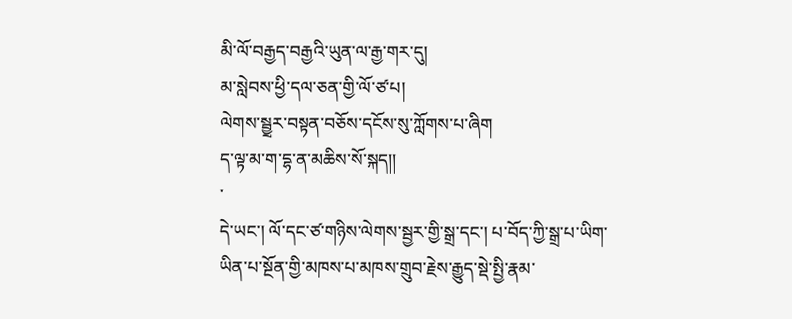མི་ལོ་བརྒྱད་བརྒྱའི་ཡུན་ལ་རྒྱ་གར་དུ།
མ་སླེབས་ཕྱི་དལ་ཅན་གྱི་ལོ་ཙ་པ།
ལེགས་སྦྱྲར་བསྟན་བཅོས་དངོས་སུ་ཀློགས་པ་ཞིག
ད་ལྟ་མ་ག་དྷ་ན་མཆིས་སོ་སྐད།།
་
དེ་ཡང་། ལོ་དང་ཙ་གཉིས་ལེགས་སྦྱར་གྱི་སྒྲ་དང་། པ་བོད་ཀྱི་སྒྲ་པ་ཡིག་ཡིན་པ་སྔོན་གྱི་མཁས་པ་མཁས་གྲུབ་རྗེས་རྒྱུད་སྡེ་སྤྱི་རྣམ་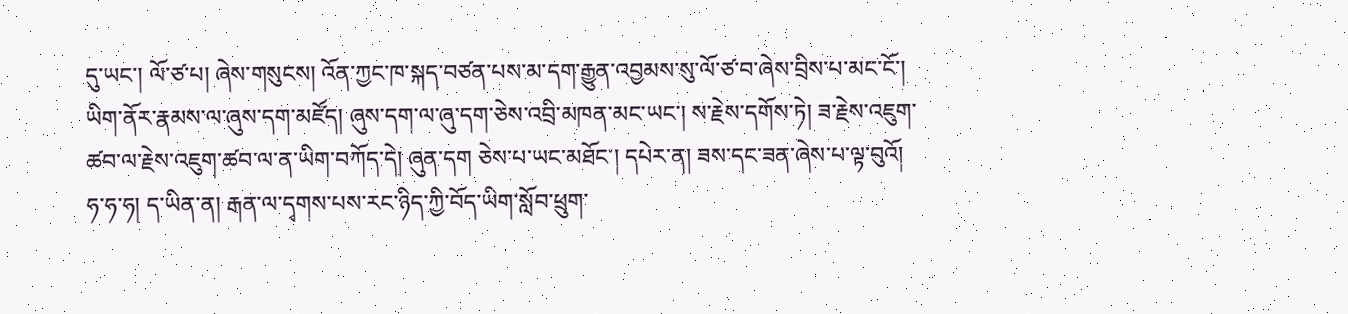དུ་ཡང་། ལོ་ཙ་པ། ཞེས་གསུངས། འོན་ཀྱང་ཁ་སྐད་བཙན་པས་མ་དག་རྒྱུན་འབྱམས་སུ་ལོ་ཙ་བ་ཞེས་བྲིས་པ་མང་ངོ་།
ཡིག་ནོར་རྣམས་ལ་ཞུས་དག་མཛོད། ཞུས་དག་ལ་ཞུ་དག་ཅེས་འབྲི་མཁན་མང་ཡང་། ས་རྗེས་དགོས་ཏེ། ཟ་རྗེས་འཇུག་ཚབ་ལ་རྗེས་འཇུག་ཚབ་ལ་ན་ཡིག་བཀོད་དེ། ཞུན་དག ཅེས་པ་ཡང་མཐོང་། དཔེར་ན། ཟས་དང་ཟན་ཞེས་པ་ལྟ་བུའོ།
ཧ་ཧ་ཧ། ད་ཡིན་ན། རྒན་ལ་དྭགས་པས་རང་ཉིད་ཀྱི་བོད་ཡིག་སློབ་ཕྲུག་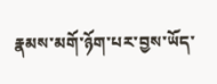རྣམས་མགོ་ཉོག་པར་བྱས་ཡོད་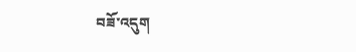བཟོ་འདུག